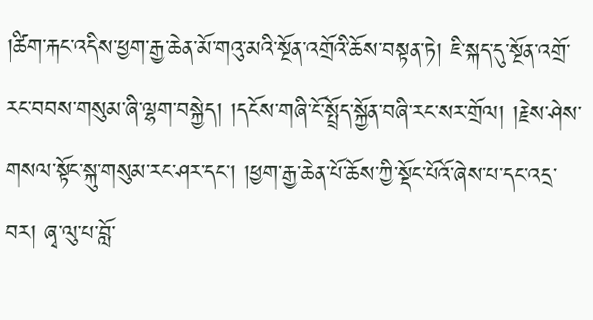།ཚིག་རྐང་འདིས་ཕྱག་རྒྱ་ཆེན་མོ་གའུ་མའི་སྔོན་འགྲོའི་ཆོས་བསྟན་ཏེ། ཇི་སྐད་དུ་སྔོན་འགྲོ་རང་བབས་གསུམ་ཞི་ལྷག་བསྐྱེད། །དངོས་གཞི་ངོ་སྤྲོད་སྐྱོན་བཞི་རང་སར་གྲོལ། །རྗེས་ཤེས་གསལ་སྟོང་སྐུ་གསུམ་རང་ཤར་དང་། །ཕྱག་རྒྱ་ཆེན་པོ་ཆོས་ཀྱི་སྡོང་པོའོ་ཞེས་པ་དང་འདྲ་བར། ཞྭ་ལུ་པ་བློ་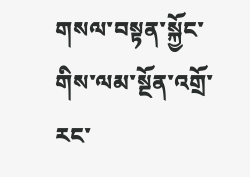གསལ་བསྟན་སྐྱོང་གིས་ལམ་སྔོན་འགྲོ་རང་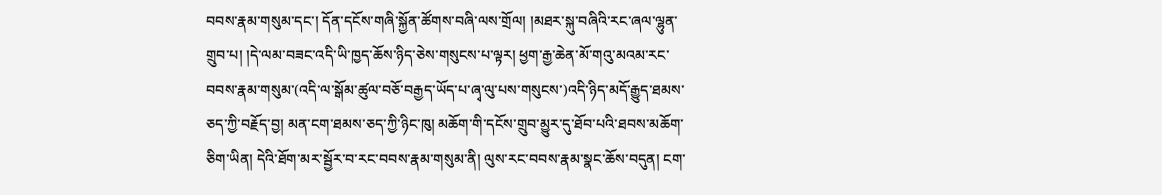བབས་རྣམ་གསུམ་དང་། དོན་དངོས་གཞི་སྐྱོན་ཚོགས་བཞི་ལས་གྲོལ། །མཐར་སྐུ་བཞིའི་རང་ཞལ་ལྷུན་གྲུབ་པ། །དེ་ལམ་བཟང་འདི་ཡི་ཁྱད་ཆོས་ཉིད་ཅེས་གསུངས་པ་ལྟར། ཕྱག་རྒྱ་ཆེན་མོ་གའུ་མའམ་རང་བབས་རྣམ་གསུམ་(འདི་ལ་སྒོམ་ཚུལ་བཅོ་བརྒྱད་ཡོད་པ་ཞྭ་ལུ་པས་གསུངས་)འདི་ཉིད་མདོ་རྒྱུད་ཐམས་ཅད་ཀྱི་བརྗོད་བྱ། མན་ངག་ཐམས་ཅད་ཀྱི་ཉིང་ཁུ། མཆོག་གི་དངོས་གྲུབ་མྱུར་དུ་ཐོབ་པའི་ཐབས་མཆོག་ཅིག་ཡིན། དེའི་ཐོག་མར་སྦྱོར་བ་རང་བབས་རྣམ་གསུམ་ནི། ལུས་རང་བབས་རྣམ་སྣང་ཆོས་བདུན། ངག་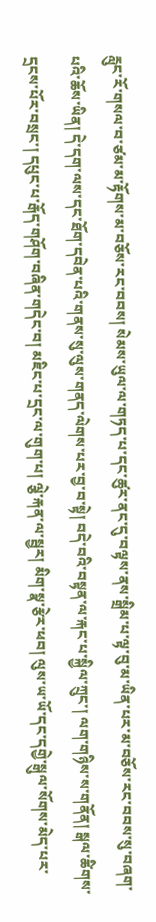རླུང་རོ་གསལ་བ་ཙམ་མ་རྟོགས་མ་བཅོས་རང་བབས། སེམས་ཡུལ་ལ་གཏད་པ་དང་ཚུར་ནང་དུ་བལྟས་ནས་སྒྲིམ་པ་ལྟ་བུ་མ་ཡིན་པར་མ་བཅོས་རང་བབས་སུ་བཞག་པའི་ཆོས་ཡིན། དེ་དག་ལས་དང་ཐོག་དབེན་པའི་གནས་སུ་ལུས་གནད་ལེགས་པར་བྱ་བ་སྟེ། བདེ་བའི་བསྟན་ལ་རྐང་པ་སྐྱིལ་ཀྲུང་། ལག་གཉིས་ས་གནོན། སྒལ་ཚིགས་དྲངས་པོར་བསྲང་། དཔུང་པ་རྒོད་གཤོག་བཞིན་གདེང་བ། མཇིང་པ་དྲང་ལ་གུག་པ། ལྕེ་རྐན་ལ་སྦྱར། མིག་སྣ་རྩེར་ཕབ། ལུས་ཡ་ཡོ་དང་དགྱེ་སྒུལ་སོགས་མེད་པར་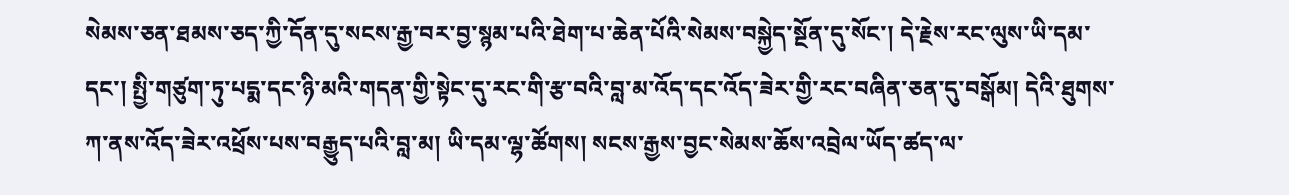སེམས་ཅན་ཐམས་ཅད་ཀྱི་དོན་དུ་སངས་རྒྱ་བར་བྱ་སྙམ་པའི་ཐེག་པ་ཆེན་པོའི་སེམས་བསྐྱེད་སྔོན་དུ་སོང་། དེ་རྗེས་རང་ལུས་ཡི་དམ་དང་། སྤྱི་གཙུག་ཏུ་པདྨ་དང་ཉི་མའི་གདན་གྱི་སྟེང་དུ་རང་གི་རྩ་བའི་བླ་མ་འོད་དང་འོད་ཟེར་གྱི་རང་བཞིན་ཅན་དུ་བསྒོམ། དེའི་ཐུགས་ཀ་ནས་འོད་ཟེར་འཕྲོས་པས་བརྒྱུད་པའི་བླ་མ། ཡི་དམ་ལྷ་ཚོགས། སངས་རྒྱས་བྱང་སེམས་ཆོས་འབྲེལ་ཡོད་ཚད་ལ་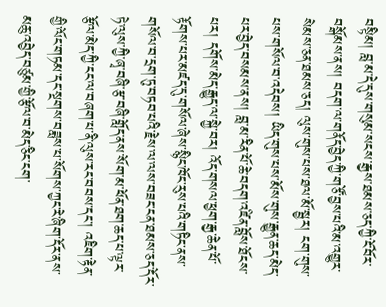བསྟིམ། བླ་མ་དེ་དུས་གསུམ་སངས་རྒྱས་ཐམས་ཅད་ཀྱི་ངོ་བོར་བསྒོམས་ནས། བདག་ལ་གནོད་བྱེད་ཀྱི་གཙོ་བྱས་པའི་མ་འགྱུར་སེམས་ཅན་ཐམས་ཅད། ལུས་གུས་པས་ཐལ་མོ་སྦྱར། ངག་གུས་པས་གསོལ་བ་འདེབས། ཡིད་གུས་པས་མོས་གུས་རྒྱུན་ཆད་མེད་པར་བྱེད་བསམས་ནས། བླ་མ་རིན་པོ་ཆེ་བདག་འཛིན་བློས་ཐོངས་པར། དགོས་མེད་རྒྱུད་ལ་སྐྱེ་བར། འོད་གསལ་ཕྱག་རྒྱ་ཆེན་པོ་རྟོགས་པར་མཛད་དུ་གསོལ་ཞེས་སྙིང་ཁོང་རུས་པའི་གཏིང་ནས་གསོལ་བ་དྲག་ཏུ་བཏབ་པའི་རྗེས་ལ་ལས་བཟང་ངན་ཐམས་ཅད་དོར་ཏེ་ལུས་ཀྱི་ཞྭ་བཞི་རྩ་བཞི་གློད་ནས་སོག་མ་ཕོན་ཐག་ཆད་པ་ལྟར་རྩོལ་མེད་ཀྱི་ངང་ལ་བཞག་པ་ནི་ལུས་རང་བབས་དང་། འཇིག་རྟེན་གྱི་ལོང་གཏམ་དང་སྔགས་བཟླས་པ་སོགས་ཀྱང་རེ་ཞིག་དོར་ནས་མཆུ་འབྱེད་བཙུམ་གྱི་རྩོལ་བ་མེད་ཅིང་ངག་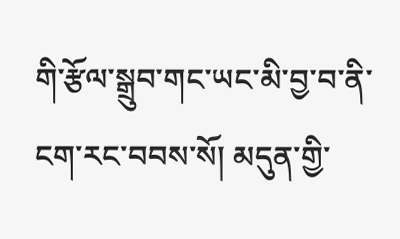གི་རྩོལ་སྒྲུབ་གང་ཡང་མི་བྱ་བ་ནི་ངག་རང་བབས་སོ། མདུན་གྱི་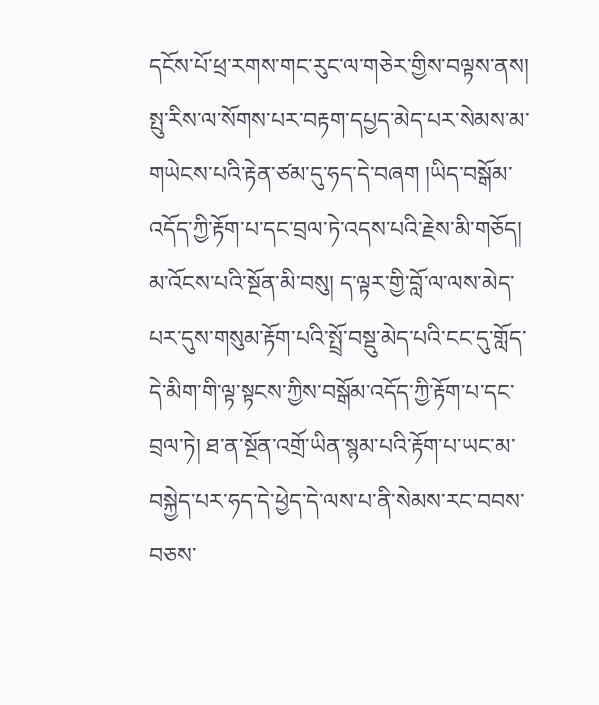དངོས་པོ་ཕྲ་རགས་གང་རུང་ལ་གཅེར་གྱིས་བལྟས་ནས། སྤུ་རིས་ལ་སོགས་པར་བརྟག་དཔྱད་མེད་པར་སེམས་མ་གཡེངས་པའི་རྟེན་ཙམ་དུ་ཧད་དེ་བཞག །ཡིད་བསྒོམ་འདོད་ཀྱི་རྟོག་པ་དང་བྲལ་ཏེ་འདས་པའི་རྗེས་མི་གཅོད། མ་འོངས་པའི་སྔོན་མི་བསུ། ད་ལྟར་གྱི་བློ་ལ་ལས་མེད་པར་དུས་གསུམ་རྟོག་པའི་སྤྲོ་བསྡུ་མེད་པའི་ངང་དུ་གློད་དེ་མིག་གི་ལྟ་སྟངས་ཀྱིས་བསྒོམ་འདོད་ཀྱི་རྟོག་པ་དང་བྲལ་ཏེ། ཐ་ན་སྔོན་འགྲོ་ཡིན་སྙམ་པའི་རྟོག་པ་ཡང་མ་བསྐྱེད་པར་ཧད་དེ་ཕྱེད་དེ་ལས་པ་ནི་སེམས་རང་བབས་བཅས་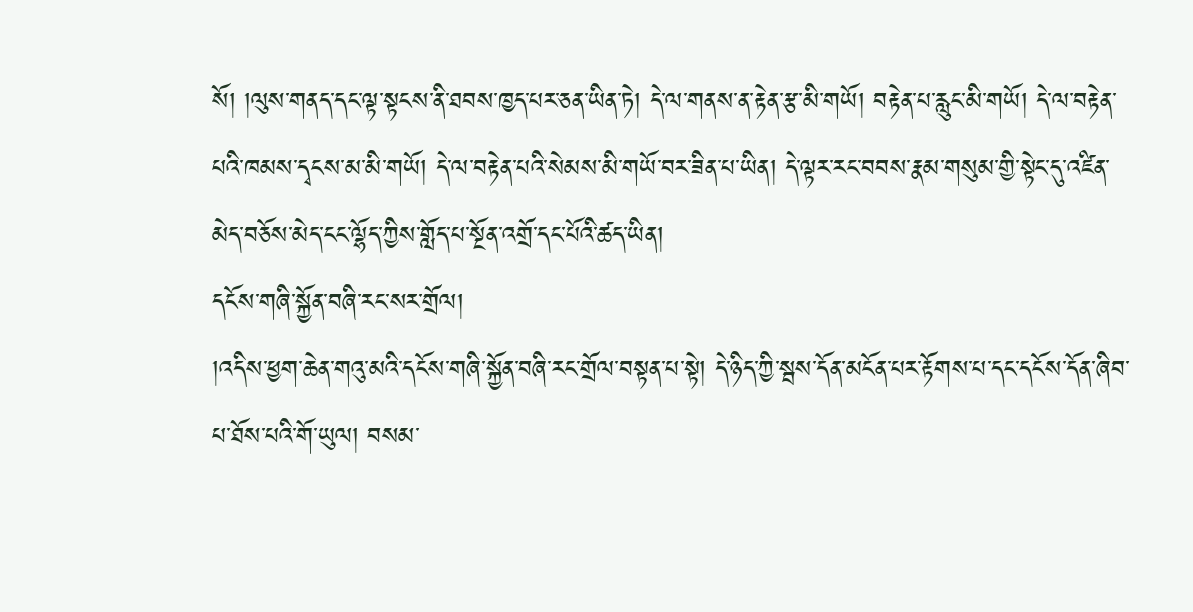སོ། །ལུས་གནད་དང་ལྟ་སྟངས་ནི་ཐབས་ཁྱད་པར་ཅན་ཡིན་ཏེ། དེ་ལ་གནས་ན་རྟེན་རྩ་མི་གཡོ། བརྟེན་པ་རླུང་མི་གཡོ། དེ་ལ་བརྟེན་པའི་ཁམས་དྭངས་མ་མི་གཡོ། དེ་ལ་བརྟེན་པའི་སེམས་མི་གཡོ་བར་ཟིན་པ་ཡིན། དེ་ལྟར་རང་བབས་རྣམ་གསུམ་གྱི་སྟེང་དུ་འཛིན་མེད་བཅོས་མེད་ངང་ལྷོད་ཀྱིས་གློད་པ་སྔོན་འགྲོ་དང་པོའི་ཚད་ཡིན།
དངོས་གཞི་སྐྱོན་བཞི་རང་སར་གྲོལ།
།འདིས་ཕྱག་ཆེན་གའུ་མའི་དངོས་གཞི་སྐྱོན་བཞི་རང་གྲོལ་བསྟན་པ་སྟེ། དེ་ཉིད་ཀྱི་སྦས་དོན་མངོན་པར་རྟོགས་པ་དང་དངོས་དོན་ཞིབ་པ་ཐོས་པའི་གོ་ཡུལ། བསམ་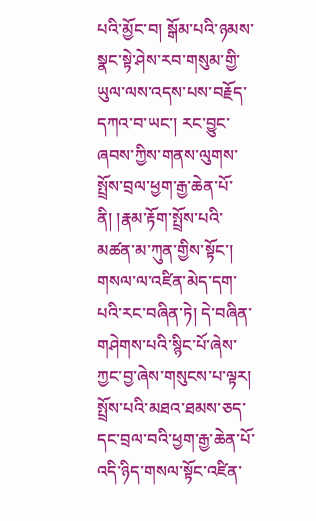པའི་མྱོང་བ། སྒོམ་པའི་ཉམས་སྣང་སྟེ་ཤེས་རབ་གསུམ་གྱི་ཡུལ་ལས་འདས་པས་བརྗོད་དཀའ་བ་ཡང་། རང་བྱུང་ཞབས་ཀྱིས་གནས་ལུགས་སྤྲོས་བྲལ་ཕྱག་རྒྱ་ཆེན་པོ་ནི། །རྣམ་རྟོག་སྤྲོས་པའི་མཚན་མ་ཀུན་གྱིས་སྟོང་། གསལ་ལ་འཛིན་མེད་དག་པའི་རང་བཞིན་ཏེ། དེ་བཞིན་གཤེགས་པའི་སྙིང་པོ་ཞེས་ཀྱང་བྱ་ཞེས་གསུངས་པ་ལྟར། སྤྲོས་པའི་མཐའ་ཐམས་ཅད་དང་བྲལ་བའི་ཕྱག་རྒྱ་ཆེན་པོ་འདི་ཉིད་གསལ་སྟོང་འཛིན་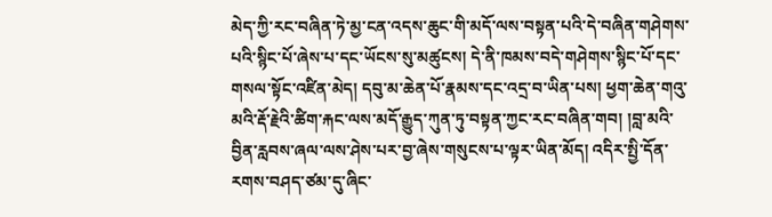མེད་ཀྱི་རང་བཞིན་ཏེ་མྱ་ངན་འདས་ཆུང་གི་མདོ་ལས་བསྟན་པའི་དེ་བཞིན་གཤེགས་པའི་སྙིང་པོ་ཞེས་པ་དང་ཡོངས་སུ་མཚུངས། དེ་ནི་ཁམས་བདེ་གཤེགས་སྙིང་པོ་དང་གསལ་སྟོང་འཛིན་མེད། དབུ་མ་ཆེན་པོ་རྣམས་དང་འདྲ་བ་ཡིན་པས། ཕྱག་ཆེན་གའུ་མའི་རྡོ་རྗེའི་ཚིག་རྐང་ལས་མདོ་རྒྱུད་ཀུན་ཏུ་བསྟན་ཀྱང་རང་བཞིན་གབ། །བླ་མའི་བྱིན་རླབས་ཞལ་ལས་ཤེས་པར་བྱ་ཞེས་གསུངས་པ་ལྟར་ཡིན་མོད། འདིར་སྤྱི་དོན་རགས་བཤད་ཙམ་དུ་ཞིང་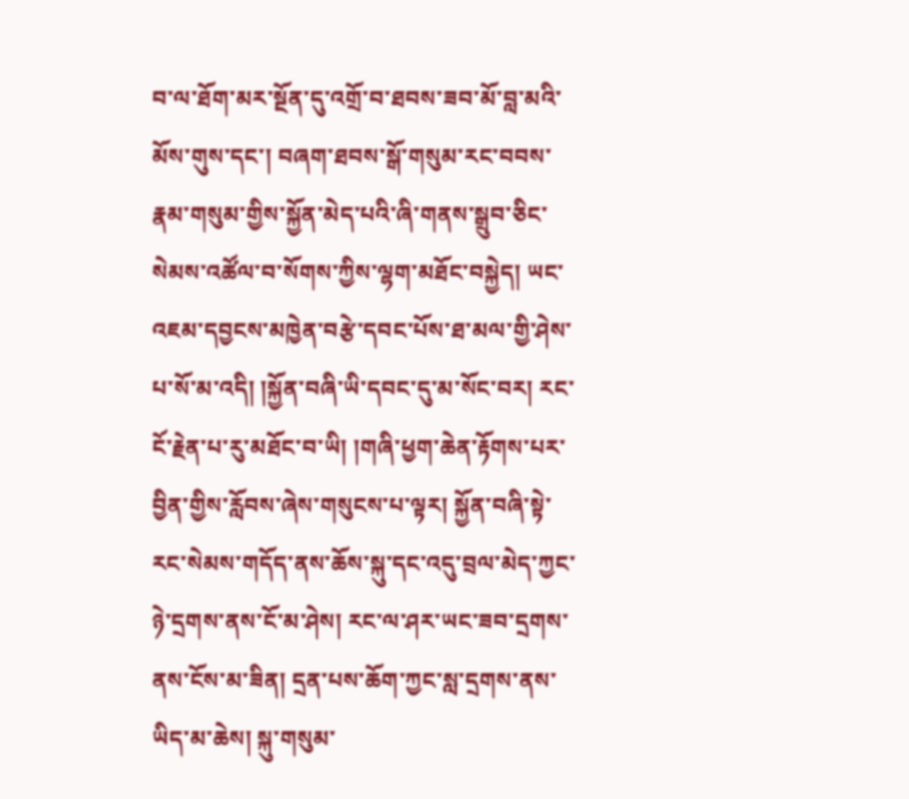བ་ལ་ཐོག་མར་སྔོན་དུ་འགྲོ་བ་ཐབས་ཟབ་མོ་བླ་མའི་མོས་གུས་དང་། བཞག་ཐབས་སྒོ་གསུམ་རང་བབས་རྣམ་གསུམ་གྱིས་སྐྱོན་མེད་པའི་ཞི་གནས་སྒྲུབ་ཅིང་སེམས་འཚོལ་བ་སོགས་ཀྱིས་ལྷག་མཐོང་བསྐྱེད། ཡང་འཇམ་དབྱངས་མཁྱེན་བརྩེ་དབང་པོས་ཐ་མལ་གྱི་ཤེས་པ་སོ་མ་འདི། །སྐྱོན་བཞི་ཡི་དབང་དུ་མ་སོང་བར། རང་ངོ་རྗེན་པ་རུ་མཐོང་བ་ཡི། །གཞི་ཕྱག་ཆེན་རྟོགས་པར་བྱིན་གྱིས་རློབས་ཞེས་གསུངས་པ་ལྟར། སྐྱོན་བཞི་སྟེ་རང་སེམས་གདོད་ནས་ཆོས་སྐུ་དང་འདུ་བྲལ་མེད་ཀྱང་ཉེ་དྲགས་ནས་ངོ་མ་ཤེས། རང་ལ་ཤར་ཡང་ཟབ་དྲགས་ནས་ངོས་མ་ཟིན། དྲན་པས་ཆོག་ཀྱང་སླ་དྲགས་ནས་ཡིད་མ་ཆེས། སྐུ་གསུམ་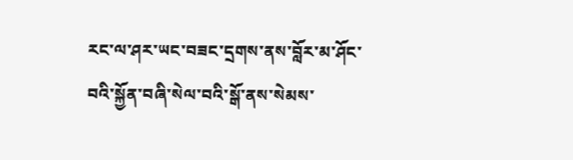རང་ལ་ཤར་ཡང་བཟང་དྲགས་ནས་བློར་མ་ཤོང་བའི་སྐྱོན་བཞི་སེལ་བའི་སྒོ་ནས་སེམས་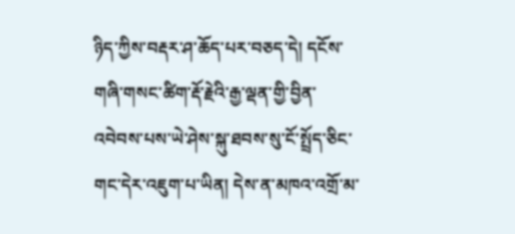ཉིད་ཀྱིས་བརྡར་ཤ་ཆོད་པར་བཅད་དེ། དངོས་གཞི་གསང་ཚིག་རྡོ་རྗེའི་རྒྱ་ལྡན་གྱི་བྱིན་འབེབས་པས་ཡེ་ཤེས་སྐུ་ཐབས་སུ་ངོ་སྤྲོད་ཅིང་གང་དེར་འཇུག་པ་ཡིན། དེས་ན་མཁའ་འགྲོ་མ་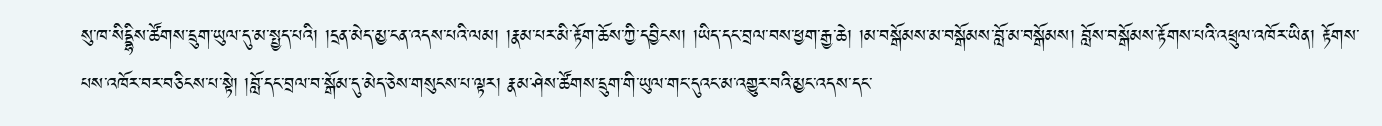སུ་ཁ་སིདྡྷིས་ཚོགས་དྲུག་ཡུལ་དུ་མ་སྤྱད་པའི། །དྲན་མེད་མྱ་ངན་འདས་པའི་ལམ། །རྣམ་པར་མི་རྟོག་ཆོས་ཀྱི་དབྱིངས། །ཡིད་དང་བྲལ་བས་ཕྱག་རྒྱ་ཆེ། །མ་བསྒོམས་མ་བསྒོམས་བློ་མ་བསྒོམས། བློས་བསྒོམས་རྟོགས་པའི་འཕྲུལ་འཁོར་ཡིན། རྟོགས་པས་འཁོར་བར་བཅིངས་པ་སྟེ། །བློ་དང་བྲལ་བ་སྒོམ་དུ་མེད་ཅེས་གསུངས་པ་ལྟར། རྣམ་ཤེས་ཚོགས་དྲུག་གི་ཡུལ་གང་དུའང་མ་འགྱུར་བའི་མྱང་འདས་དང་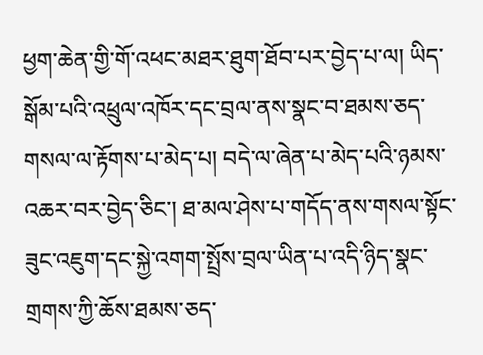ཕྱག་ཆེན་གྱི་གོ་འཕང་མཐར་ཐུག་ཐོབ་པར་བྱེད་པ་ལ། ཡིད་སྒོམ་པའི་འཕྲུལ་འཁོར་དང་བྲལ་ནས་སྣང་བ་ཐམས་ཅད་གསལ་ལ་རྟོགས་པ་མེད་པ། བདེ་ལ་ཞེན་པ་མེད་པའི་ཉམས་འཆར་བར་བྱེད་ཅིང་། ཐ་མལ་ཤེས་པ་གདོད་ནས་གསལ་སྟོང་ཟུང་འཇུག་དང་སྐྱེ་འགག་སྤྲོས་བྲལ་ཡིན་པ་འདི་ཉིད་སྣང་གྲགས་ཀྱི་ཆོས་ཐམས་ཅད་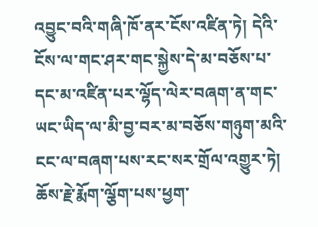འབྱུང་བའི་གཞི་ཁོ་ནར་ངོས་འཛིན་ཏེ། དེའི་ངོས་ལ་གང་ཤར་གང་སྐྱེས་དེ་མ་བཅོས་པ་དང་མ་འཛིན་པར་ལྷོད་ལེར་བཞག་ན་གང་ཡང་ཡིད་ལ་མི་བྱ་བར་མ་བཅོས་གཉུག་མའི་ངང་ལ་བཞག་པས་རང་སར་གྲོལ་འགྱུར་ཏེ། ཆོས་རྗེ་རྨོག་ལྕོག་པས་ཕྱག་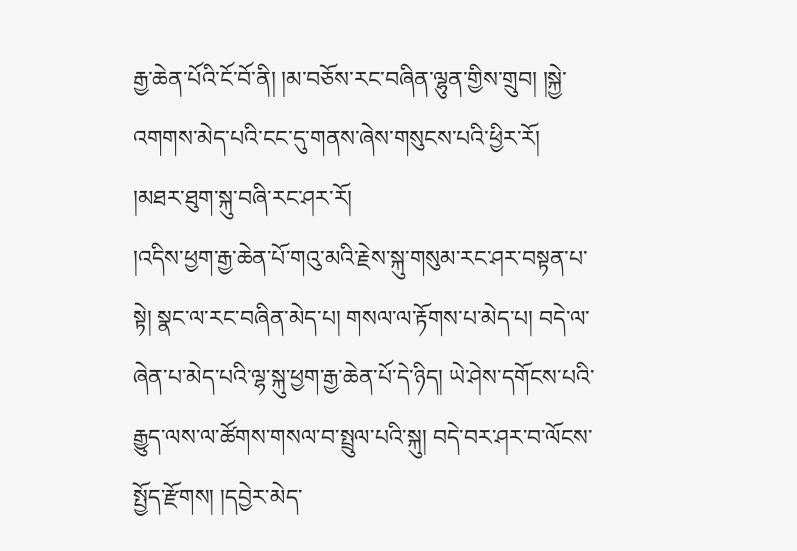རྒྱ་ཆེན་པོའི་ངོ་བོ་ནི། །མ་བཅོས་རང་བཞིན་ལྷུན་གྱིས་གྲུབ། །སྐྱེ་འགགས་མེད་པའི་ངང་དུ་གནས་ཞེས་གསུངས་པའི་ཕྱིར་རོ།
།མཐར་ཐུག་སྐུ་བཞི་རང་ཤར་རོ།
།འདིས་ཕྱག་རྒྱ་ཆེན་པོ་གའུ་མའི་རྗེས་སྐུ་གསུམ་རང་ཤར་བསྟན་པ་སྟེ། སྣང་ལ་རང་བཞིན་མེད་པ། གསལ་ལ་རྟོགས་པ་མེད་པ། བདེ་ལ་ཞེན་པ་མེད་པའི་ལྷ་སྐུ་ཕྱག་རྒྱ་ཆེན་པོ་དེ་ཉིད། ཡེ་ཤེས་དགོངས་པའི་རྒྱུད་ལས་ལ་ཚོགས་གསལ་བ་སྤྲུལ་པའི་སྐུ། བདེ་བར་ཤར་བ་ལོངས་སྤྱོད་རྫོགས། །དབྱེར་མེད་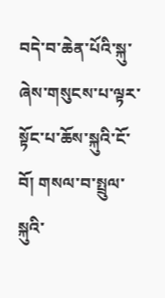བདེ་བ་ཆེན་པོའི་སྐུ་ཞེས་གསུངས་པ་ལྟར་སྟོང་པ་ཆོས་སྐུའི་ངོ་བོ། གསལ་བ་སྤྲུལ་སྐུའི་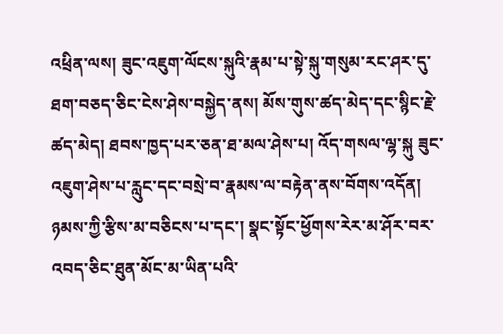འཕྲིན་ལས། ཟུང་འཇུག་ལོངས་སྐུའི་རྣམ་པ་སྟེ་སྐུ་གསུམ་རང་ཤར་དུ་ཐག་བཅད་ཅིང་ངེས་ཤེས་བསྐྱེད་ནས། མོས་གུས་ཚད་མེད་དང་སྙིང་རྗེ་ཚད་མེད། ཐབས་ཁྱད་པར་ཅན་ཐ་མལ་ཤེས་པ། འོད་གསལ་ལྷ་སྐུ ཟུང་འཇུག་ཤེས་པ་རླུང་དང་བསྲེ་བ་རྣམས་ལ་བརྟེན་ནས་བོགས་འདོན། ཉམས་ཀྱི་རྩིས་མ་བཅིངས་པ་དང་། སྣང་སྟོང་ཕྱོགས་རེར་མ་ཤོར་བར་འབད་ཅིང་ཐུན་མོང་མ་ཡིན་པའི་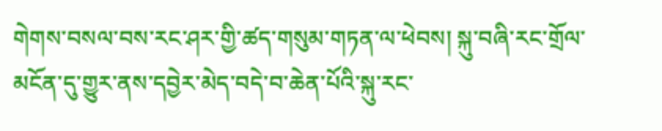གེགས་བསལ་བས་རང་ཤར་གྱི་ཚད་གསུམ་གཏན་ལ་ཕེབས། སྐུ་བཞི་རང་གྲོལ་མངོན་དུ་གྱུར་ནས་དབྱེར་མེད་བདེ་བ་ཆེན་པོའི་སྐུ་རང་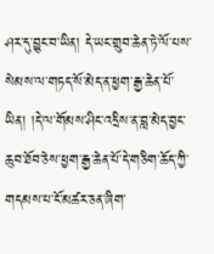ཤར་དུ་བྱུང་བ་ཡིན། དེ་ཡང་གྲུབ་ཆེན་ཏེ་ལོ་པས་སེམས་ལ་གཏད་སོ་མེད་ན་ཕྱག་རྒྱ་ཆེན་པོ་ཡིན། །དེ་ལ་གོམས་ཤིང་འདྲིས་ན་བླ་མེད་བྱང་ཆུབ་ཐོབ་ཅེས་ཕྱག་རྒྱ་ཆེན་པོ་དེ་གཅིག་ཆོད་ཀྱི་གདམས་པ་ངོ་མཚར་ཅན་ཞིག་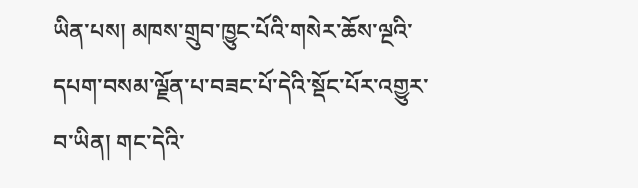ཡིན་པས། མཁས་གྲུབ་ཁྱུང་པོའི་གསེར་ཆོས་ལྔའི་དཔག་བསམ་ལྗོན་པ་བཟང་པོ་དེའི་སྡོང་པོར་འགྱུར་བ་ཡིན། གང་དེའི་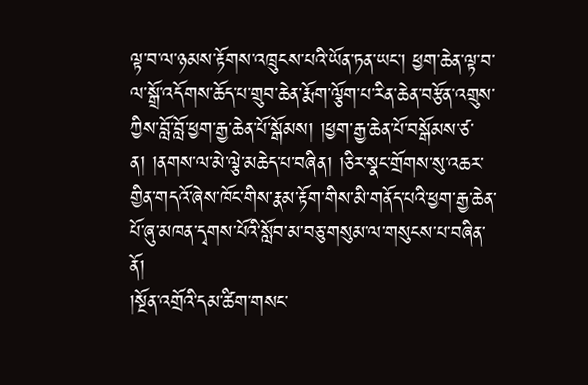ལྟ་བ་ལ་ཉམས་རྟོགས་འཁྲུངས་པའི་ཡོན་ཏན་ཡང་། ཕྱག་ཆེན་ལྟ་བ་ལ་སྒྲོ་འདོགས་ཆོད་པ་གྲུབ་ཆེན་རྨོག་ལྕོག་པ་རིན་ཆེན་བརྩོན་འགྲུས་ཀྱིས་བློ་བློ་ཕྱག་རྒྱ་ཆེན་པོ་སྒོམས། །ཕྱག་རྒྱ་ཆེན་པོ་བསྒོམས་ཙ་ན། །ནགས་ལ་མེ་ལྕེ་མཆེད་པ་བཞིན། །ཅིར་སྣང་གྲོགས་སུ་འཆར་གྱིན་གདའོ་ཞེས་ཁོང་གིས་རྣམ་རྟོག་གིས་མི་གནོད་པའི་ཕྱག་རྒྱ་ཆེན་པོ་ཞུ་མཁན་དྭགས་པོའི་སློབ་མ་བཅུ་གསུམ་ལ་གསུངས་པ་བཞིན་ནོ།
།སྔོན་འགྲོའི་དམ་ཚིག་གསང་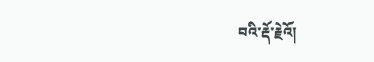བའི་རྡོ་རྗེའོ།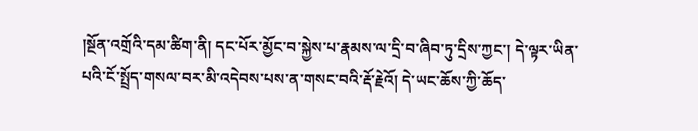།སྔོན་འགྲོའི་དམ་ཚིག་ནི། དང་པོར་མྱོང་བ་སྐྱེས་པ་རྣམས་ལ་དྲི་བ་ཞིབ་ཏུ་དྲིས་ཀྱང་། དེ་ལྟར་ཡིན་པའི་ངོ་སྤྲོད་གསལ་བར་མི་འདེབས་པས་ན་གསང་བའི་རྡོ་རྗེའོ། དེ་ཡང་ཆོས་ཀྱི་ཆོད་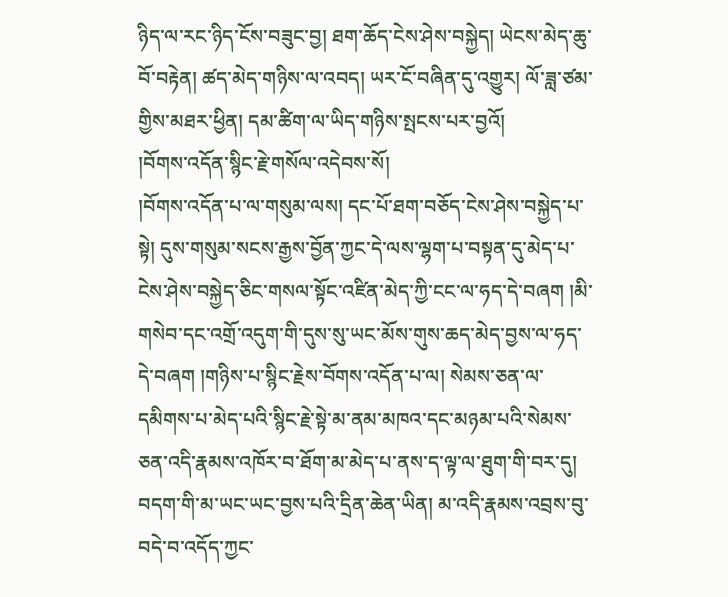ཉིད་ལ་རང་ཉིད་ངོས་བཟུང་བྱ། ཐག་ཆོད་ངེས་ཤེས་བསྐྱེད། ཡེངས་མེད་ཆུ་བོ་བརྟེན། ཚད་མེད་གཉིས་ལ་འབད། ཡར་ངོ་བཞིན་དུ་འགྱུར། ལོ་ཟླ་ཙམ་གྱིས་མཐར་ཕྱིན། དམ་ཚིག་ལ་ཡིད་གཉིས་སྤངས་པར་བྱའོ།
།བོགས་འདོན་སྙིང་རྗེ་གསོལ་འདེབས་སོ།
།བོགས་འདོན་པ་ལ་གསུམ་ལས། དང་པོ་ཐག་བཅོད་ངེས་ཤེས་བསྐྱེད་པ་སྟེ། དུས་གསུམ་སངས་རྒྱས་བྱོན་ཀྱང་དེ་ལས་ལྷག་པ་བསྟན་དུ་མེད་པ་ངེས་ཤེས་བསྐྱེད་ཅིང་གསལ་སྟོང་འཛིན་མེད་ཀྱི་ངང་ལ་ཧད་དེ་བཞག །མི་གསེབ་དང་འགྲོ་འདུག་གི་དུས་སུ་ཡང་མོས་གུས་ཆད་མེད་བྱས་ལ་ཧད་དེ་བཞག །གཉིས་པ་སྙིང་རྗེས་བོགས་འདོན་པ་ལ། སེམས་ཅན་ལ་དམིགས་པ་མེད་པའི་སྙིང་རྗེ་སྟེ་མ་ནམ་མཁའ་དང་མཉམ་པའི་སེམས་ཅན་འདི་རྣམས་འཁོར་བ་ཐོག་མ་མེད་པ་ནས་ད་ལྟ་ལ་ཐུག་གི་བར་དུ། བདག་གི་མ་ཡང་ཡང་བྱས་པའི་དྲིན་ཆེན་ཡིན། མ་འདི་རྣམས་འབྲས་བུ་བདེ་བ་འདོད་ཀྱང་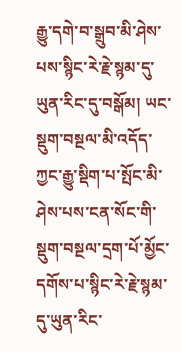རྒྱུ་དགེ་བ་སྒྲུབ་མི་ཤེས་པས་སྙིང་རེ་རྗེ་སྙམ་དུ་ཡུན་རིང་དུ་བསྒོམ། ཡང་སྡུག་བསྔལ་མི་འདོད་ཀྱང་རྒྱུ་སྡིག་པ་སྤོང་མི་ཤེས་པས་ངན་སོང་གི་སྡུག་བསྔལ་དྲག་པོ་མྱོང་དགོས་པ་སྙིང་རེ་རྗེ་སྙམ་དུ་ཡུན་རིང་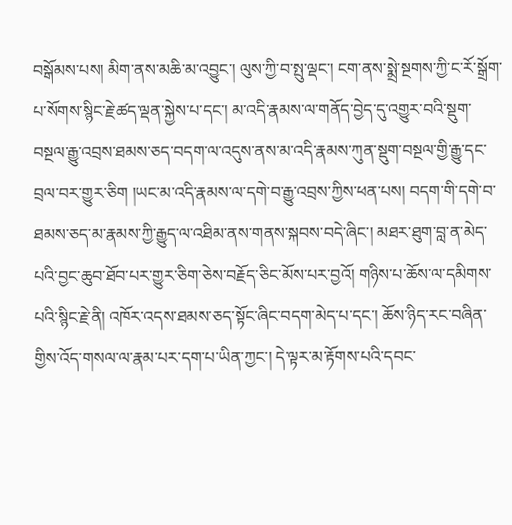བསྒོམས་པས། མིག་ནས་མཆི་མ་འབྱུང་། ལུས་ཀྱི་བ་སྤུ་ལྡང་། ངག་ནས་སྨྲེ་སྔགས་ཀྱི་ང་རོ་སྒྲོག་པ་སོགས་སྙིང་རྗེ་ཚད་ལྡན་སྐྱེས་པ་དང་། མ་འདི་རྣམས་ལ་གནོད་བྱེད་དུ་འགྱུར་བའི་སྡུག་བསྔལ་རྒྱུ་འབྲས་ཐམས་ཅད་བདག་ལ་འདུས་ནས་མ་འདི་རྣམས་ཀུན་སྡུག་བསྔལ་གྱི་རྒྱུ་དང་བྲལ་བར་གྱུར་ཅིག །ཡང་མ་འདི་རྣམས་ལ་དགེ་བ་རྒྱུ་འབྲས་ཀྱིས་ཕན་པས། བདག་གི་དགེ་བ་ཐམས་ཅད་མ་རྣམས་ཀྱི་རྒྱུད་ལ་འཐིམ་ནས་གནས་སྐབས་བདེ་ཞིང་། མཐར་ཐུག་བླ་ན་མེད་པའི་བྱང་ཆུབ་ཐོབ་པར་གྱུར་ཅིག་ཅེས་བརྗོད་ཅིང་མོས་པར་བྱའོ། གཉིས་པ་ཆོས་ལ་དམིགས་པའི་སྙིང་རྗེ་ནི། འཁོར་འདས་ཐམས་ཅད་སྟོང་ཞིང་བདག་མེད་པ་དང་། ཆོས་ཉིད་རང་བཞིན་གྱིས་འོད་གསལ་ལ་རྣམ་པར་དག་པ་ཡིན་ཀྱང་། དེ་ལྟར་མ་རྟོགས་པའི་དབང་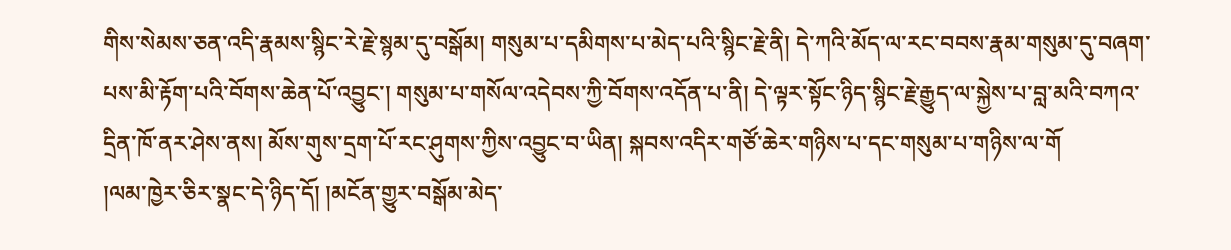གིས་སེམས་ཅན་འདི་རྣམས་སྙིང་རེ་རྗེ་སྙམ་དུ་བསྒོམ། གསུམ་པ་དམིགས་པ་མེད་པའི་སྙིང་རྗེ་ནི། དེ་ཀའི་མོད་ལ་རང་བབས་རྣམ་གསུམ་དུ་བཞག་པས་མི་རྟོག་པའི་བོགས་ཆེན་པོ་འབྱུང་། གསུམ་པ་གསོལ་འདེབས་ཀྱི་བོགས་འདོན་པ་ནི། དེ་ལྟར་སྟོང་ཉིད་སྙིང་རྗེ་རྒྱུད་ལ་སྐྱེས་པ་བླ་མའི་བཀའ་དྲིན་ཁོ་ནར་ཤེས་ནས། མོས་གུས་དྲག་པོ་རང་ཤུགས་ཀྱིས་འབྱུང་བ་ཡིན། སྐབས་འདིར་གཙོ་ཆེར་གཉིས་པ་དང་གསུམ་པ་གཉིས་ལ་གོ
།ལམ་ཁྱེར་ཅིར་སྣང་དེ་ཉིད་དོ། །མངོན་གྱུར་བསྒོམ་མེད་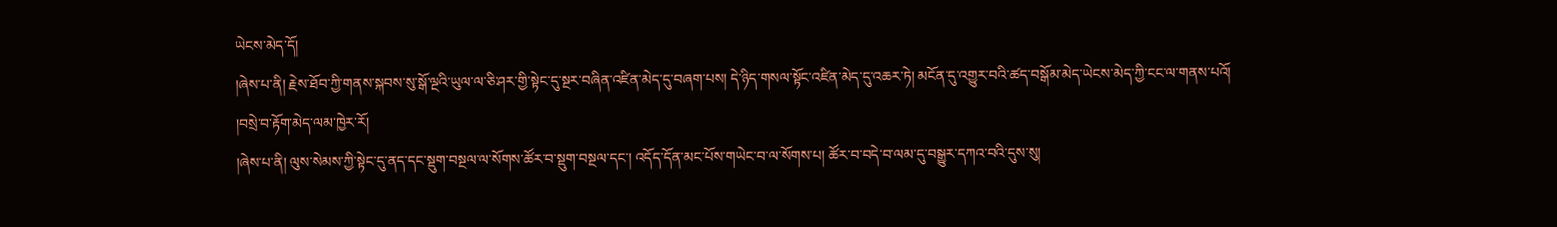ཡེངས་མེད་དོ།
།ཞེས་པ་ནི། རྗེས་ཐོབ་ཀྱི་གནས་སྐབས་སུ་སྒོ་ལྔའི་ཡུལ་ལ་ཅི་ཤར་གྱི་སྟེང་དུ་སྔར་བཞིན་འཛིན་མེད་དུ་བཞག་པས། དེ་ཉིད་གསལ་སྟོང་འཛིན་མེད་དུ་འཆར་ཏེ། མངོན་དུ་འགྱུར་བའི་ཚད་བསྒོམ་མེད་ཡེངས་མེད་ཀྱི་ངང་ལ་གནས་པའོ།
།བསྲེ་བ་རྟོག་མེད་ལམ་ཁྱེར་རོ།
།ཞེས་པ་ནི། ལུས་སེམས་ཀྱི་སྟེང་དུ་ནད་དང་སྡུག་བསྔལ་ལ་སོགས་ཚོར་བ་སྡུག་བསྔལ་དང་། འདོད་དོན་མང་པོས་གཡེང་བ་ལ་སོགས་པ། ཚོར་བ་བདེ་བ་ལམ་དུ་བསྒྱུར་དཀའ་བའི་དུས་སུ།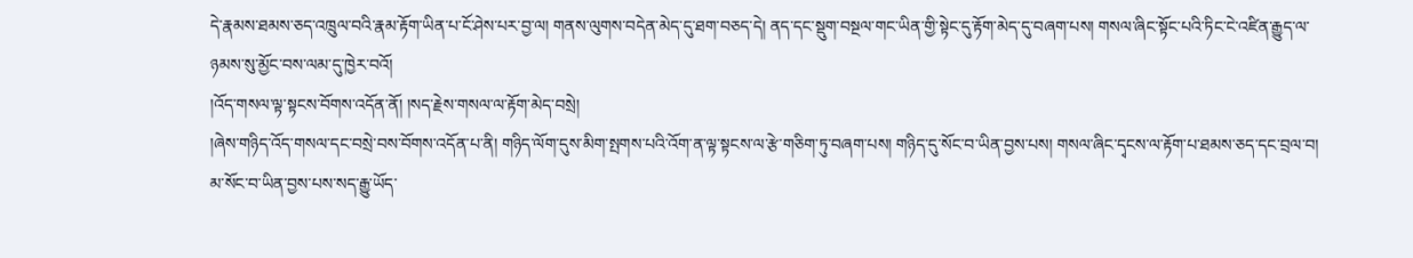དེ་རྣམས་ཐམས་ཅད་འཁྲུལ་བའི་རྣམ་རྟོག་ཡིན་པ་ངོ་ཤེས་པར་བྱ་ལ། གནས་ལུགས་བདེན་མེད་དུ་ཐག་བཅད་དེ། ནད་དང་སྡུག་བསྔལ་གང་ཡིན་གྱི་སྟེང་དུ་རྟོག་མེད་དུ་བཞག་པས། གསལ་ཞིང་སྟོང་པའི་ཏིང་ངེ་འཛིན་རྒྱུད་ལ་ཉམས་སུ་མྱོང་བས་ལམ་དུ་ཁྱེར་བའོ།
།འོད་གསལ་ལྟ་སྟངས་བོགས་འདོན་ནོ། །སད་རྗེས་གསལ་ལ་རྟོག་མེད་བསྲེ།
།ཞེས་གཉིད་འོད་གསལ་དང་བསྲེ་བས་བོགས་འདོན་པ་ནི། གཉིད་ལོག་དུས་མིག་སྤགས་པའི་འོག་ན་ལྟ་སྟངས་ལ་རྩེ་གཅིག་ཏུ་བཞག་པས། གཉིད་དུ་སོང་བ་ཡིན་བྱས་པས། གསལ་ཞིང་དྭངས་ལ་རྟོག་པ་ཐམས་ཅད་དང་བྲལ་བ། མ་སོང་བ་ཡིན་བྱས་པས་སད་རྒྱུ་ཡོད་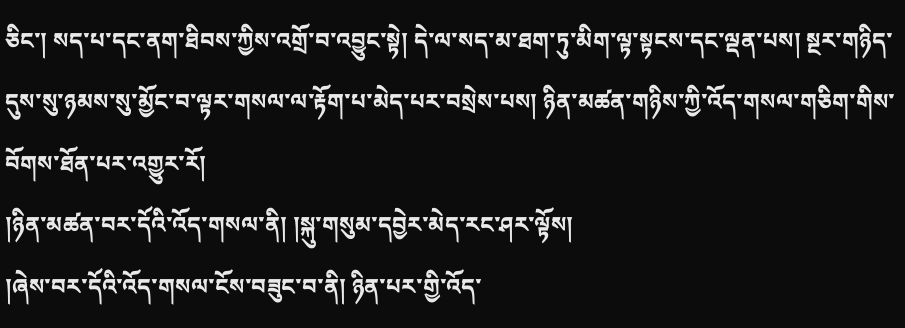ཅིང་། སད་པ་དང་ནག་ཐིབས་ཀྱིས་འགྲོ་བ་འབྱུང་སྟེ། དེ་ལ་སད་མ་ཐག་ཏུ་མིག་ལྟ་སྟངས་དང་ལྡན་པས། སྔར་གཉིད་དུས་སུ་ཉམས་སུ་མྱོང་བ་ལྟར་གསལ་ལ་རྟོག་པ་མེད་པར་བསྲེས་པས། ཉིན་མཚན་གཉིས་ཀྱི་འོད་གསལ་གཅིག་གིས་བོགས་ཐོན་པར་འགྱུར་རོ།
།ཉིན་མཚན་བར་དོའི་འོད་གསལ་ནི། །སྐུ་གསུམ་དབྱེར་མེད་རང་ཤར་ལྟོས།
།ཞེས་བར་དོའི་འོད་གསལ་ངོས་བཟུང་བ་ནི། ཉིན་པར་གྱི་འོད་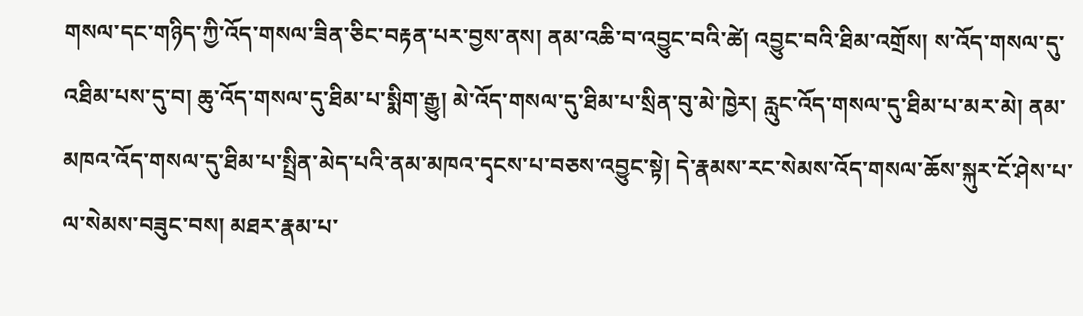གསལ་དང་གཉིད་ཀྱི་འོད་གསལ་ཟིན་ཅིང་བརྟན་པར་བྱས་ནས། ནམ་འཆི་བ་འབྱུང་བའི་ཚེ། འབྱུང་བའི་ཐིམ་འགྲོས། ས་འོད་གསལ་དུ་འཐིམ་པས་དུ་བ། ཆུ་འོད་གསལ་དུ་ཐིམ་པ་སྨིག་རྒྱུ། མེ་འོད་གསལ་དུ་ཐིམ་པ་སྲིན་བུ་མེ་ཁྱེར། རླུང་འོད་གསལ་དུ་ཐིམ་པ་མར་མེ། ནམ་མཁའ་འོད་གསལ་དུ་ཐིམ་པ་སྤྲིན་མེད་པའི་ནམ་མཁའ་དྭངས་པ་བཅས་འབྱུང་སྟེ། དེ་རྣམས་རང་སེམས་འོད་གསལ་ཆོས་སྐུར་ངོ་ཤེས་པ་ལ་སེམས་བཟུང་བས། མཐར་རྣམ་པ་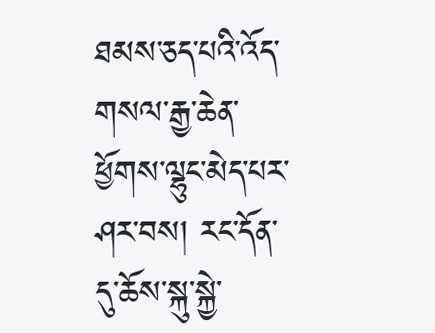ཐམས་ཅད་པའི་འོད་གསལ་རྒྱ་ཆེན་ཕྱོགས་ལྷུང་མེད་པར་ཤར་བས། རང་དོན་དུ་ཆོས་སྐུ་སྐྱེ་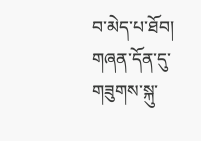བ་མེད་པ་ཐོབ། གཞན་དོན་དུ་གཟུགས་སྐུ་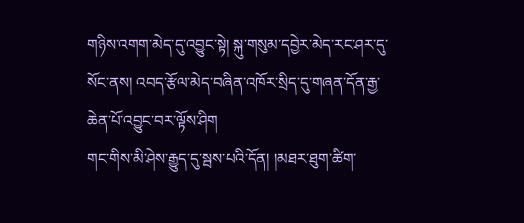གཉིས་འགག་མེད་དུ་འབྱུང་སྟེ། སྐུ་གསུམ་དབྱེར་མེད་རང་ཤར་དུ་སོང་ནས། འབད་རྩོལ་མེད་བཞིན་འཁོར་སྲིད་དུ་གཞན་དོན་རྒྱ་ཆེན་པོ་འབྱུང་བར་ལྟོས་ཤིག
གང་གིས་མི་ཤེས་རྒྱུད་དུ་སྦས་པའི་དོན། །མཐར་ཐུག་ཚིག་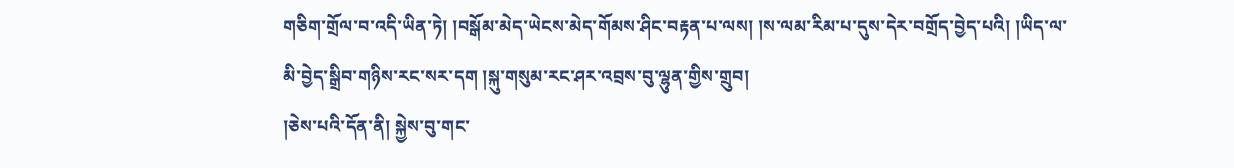གཅིག་གྲོལ་བ་འདི་ཡིན་ཏེ། །བསྒོམ་མེད་ཡེངས་མེད་གོམས་ཤིང་བརྟན་པ་ལས། །ས་ལམ་རིམ་པ་དུས་དེར་བགྲོད་བྱེད་པའི། །ཡིད་ལ་མི་བྱེད་སྒྲིབ་གཉིས་རང་སར་དག །སྐུ་གསུམ་རང་ཤར་འབྲས་བུ་ལྷུན་གྱིས་གྲུབ།
།ཅེས་པའི་དོན་ནི། སྐྱེས་བུ་གང་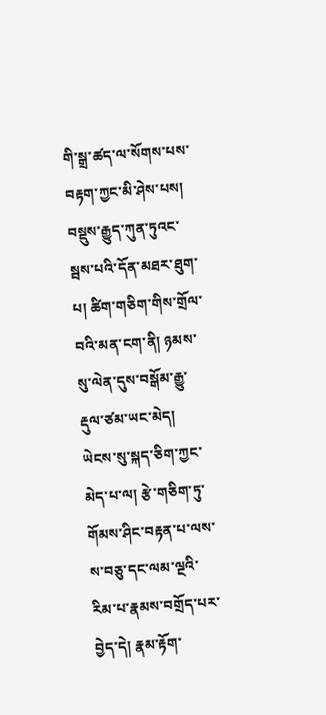གི་སྒྲ་ཚད་ལ་སོགས་པས་བརྟག་ཀྱང་མི་ཤེས་པས། བསྡུས་རྒྱུད་ཀུན་ཏུའང་སྦས་པའི་དོན་མཐར་ཐུག་པ། ཚིག་གཅིག་གིས་གྲོལ་བའི་མན་ངག་ནི། ཉམས་སུ་ལེན་དུས་བསྒོམ་རྒྱུ་རྡུལ་ཙམ་ཡང་མེད། ཡེངས་སུ་སྐད་ཅིག་ཀྱང་མེད་པ་ལ། རྩེ་གཅིག་ཏུ་གོམས་ཤིང་བརྟན་པ་ལས་ས་བཅུ་དང་ལམ་ལྔའི་རིམ་པ་རྣམས་བགྲོད་པར་བྱེད་དེ། རྣམ་རྟོག་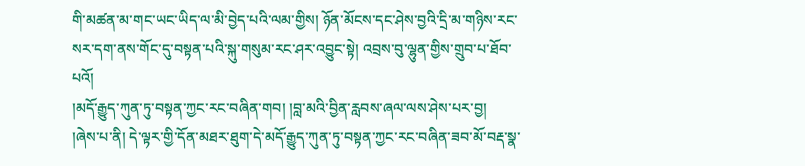གི་མཚན་མ་གང་ཡང་ཡིད་ལ་མི་བྱེད་པའི་ལམ་གྱིས། ཉོན་མོངས་དང་ཤེས་བྱའི་དྲི་མ་གཉིས་རང་སར་དག་ནས་གོང་དུ་བསྟན་པའི་སྐུ་གསུམ་རང་ཤར་འབྱུང་སྟེ། འབྲས་བུ་ལྷུན་གྱིས་གྲུབ་པ་ཐོབ་པའོ།
།མདོ་རྒྱུད་ཀུན་ཏུ་བསྟན་ཀྱང་རང་བཞིན་གབ། །བླ་མའི་བྱིན་རླབས་ཞལ་ལས་ཤེས་པར་བྱ།
།ཞེས་པ་ནི། དེ་ལྟར་གྱི་དོན་མཐར་ཐུག་དེ་མདོ་རྒྱུད་ཀུན་ཏུ་བསྟན་ཀྱང་རང་བཞིན་ཟབ་མོ་བརྡ་སྣ་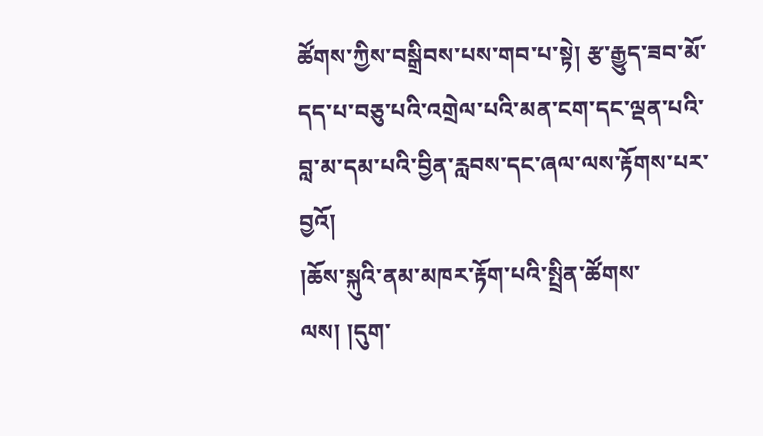ཚོགས་ཀྱིས་བསྒྲིབས་པས་གབ་པ་སྟེ། རྩ་རྒྱུད་ཟབ་མོ་དད་པ་བཅུ་པའི་འགྲེལ་པའི་མན་ངག་དང་ལྡན་པའི་བླ་མ་དམ་པའི་བྱིན་རླབས་དང་ཞལ་ལས་རྟོགས་པར་བྱའོ།
།ཆོས་སྐུའི་ནམ་མཁར་རྟོག་པའི་སྤྲིན་ཚོགས་ལས། །དུག་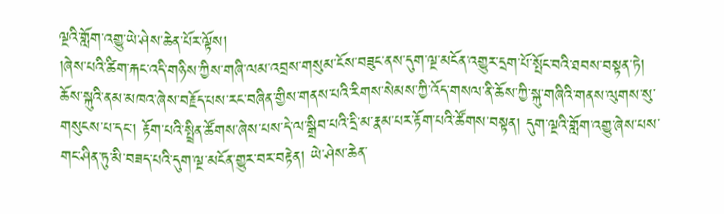ལྔའི་གློག་འགྱུ་ཡེ་ཤེས་ཆེན་པོར་ལྟོས།
།ཞེས་པའི་ཚིག་རྐང་འདི་གཉིས་ཀྱིས་གཞི་ལམ་འབྲས་གསུམ་ངོས་བཟུང་ནས་དུག་ལྔ་མངོན་འགྱུར་དྲག་པོ་སྤོང་བའི་ཐབས་བསྟན་ཏེ། ཆོས་སྐུའི་ནམ་མཁའ་ཞེས་བརྗོད་པས་རང་བཞིན་གྱིས་གནས་པའི་རིགས་སེམས་ཀྱི་འོད་གསལ་ནི་ཆོས་ཀྱི་སྐུ་གཞིའི་གནས་ལུགས་སུ་གསུངས་པ་དང་། རྟོག་པའི་སྤྲིན་ཚོགས་ཞེས་པས་དེ་ལ་སྒྲིབ་པའི་དྲི་མ་རྣམ་པར་རྟོག་པའི་ཚོགས་བསྟན། དུག་ལྔའི་གློག་འགྱུ་ཞེས་པས་གང་ཤིན་ཏུ་མི་བཟད་པའི་དུག་ལྔ་མངོན་གྱུར་བར་བརྟེན། ཡེ་ཤེས་ཆེན་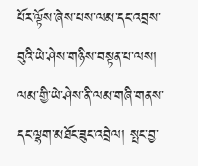པོར་ལྟོས་ཞེས་པས་ལམ་དང་འབྲས་བུའི་ཡེ་ཤེས་གཉིས་བསྟན་པ་ལས། ལམ་གྱི་ཡེ་ཤེས་ནི་ལམ་གཞི་གནས་དང་ལྷག་མཐོང་ཟུང་འབྲེལ། སྤང་བྱ་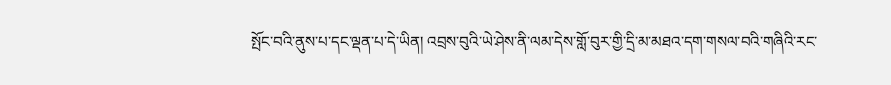སྤོང་བའི་ནུས་པ་དང་ལྡན་པ་དེ་ཡིན། འབྲས་བུའི་ཡེ་ཤེས་ནི་ལམ་དེས་གློ་བུར་གྱི་དྲི་མ་མཐའ་དག་གསལ་བའི་གཞིའི་རང་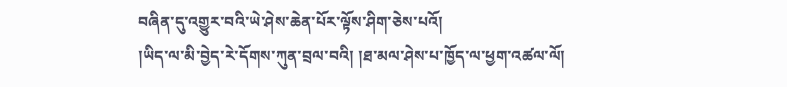བཞིན་དུ་འགྱུར་བའི་ཡེ་ཤེས་ཆེན་པོར་ལྟོས་ཤིག་ཅེས་པའོ།
།ཡིད་ལ་མི་བྱེད་རེ་དོགས་ཀུན་བྲལ་བའི། །ཐ་མལ་ཤེས་པ་ཁྱོད་ལ་ཕྱག་འཚལ་ལོ།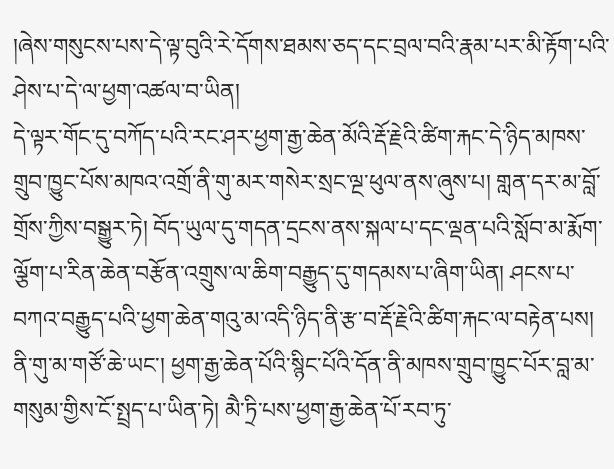།ཞེས་གསུངས་པས་དེ་ལྟ་བུའི་རེ་དོགས་ཐམས་ཅད་དང་བྲལ་བའི་རྣམ་པར་མི་རྟོག་པའི་ཤེས་པ་དེ་ལ་ཕྱག་འཚལ་བ་ཡིན།
དེ་ལྟར་གོང་དུ་བཀོད་པའི་རང་ཤར་ཕྱག་རྒྱ་ཆེན་མོའི་རྡོ་རྗེའི་ཚིག་རྐང་དེ་ཉིད་མཁས་གྲུབ་ཁྱུང་པོས་མཁའ་འགྲོ་ནི་གུ་མར་གསེར་སྲང་ལྔ་ཕུལ་ནས་ཞུས་པ། གླན་དར་མ་བློ་གྲོས་ཀྱིས་བསྒྱུར་ཏེ། བོད་ཡུལ་དུ་གདན་དྲངས་ནས་སྐལ་པ་དང་ལྡན་པའི་སློབ་མ་རྨོག་ལྕོག་པ་རིན་ཆེན་བརྩོན་འགྲུས་ལ་ཆིག་བརྒྱུད་དུ་གདམས་པ་ཞིག་ཡིན། ཤངས་པ་བཀའ་བརྒྱུད་པའི་ཕྱག་ཆེན་གའུ་མ་འདི་ཉིད་ནི་རྩ་བ་རྡོ་རྗེའི་ཚིག་རྐང་ལ་བརྟེན་པས། ནི་གུ་མ་གཙོ་ཆེ་ཡང་། ཕྱག་རྒྱ་ཆེན་པོའི་སྙིང་པོའི་དོན་ནི་མཁས་གྲུབ་ཁྱུང་པོར་བླ་མ་གསུམ་གྱིས་ངོ་སྤྲད་པ་ཡིན་ཏེ། མཻ་ཏྲི་པས་ཕྱག་རྒྱ་ཆེན་པོ་རབ་ཏུ་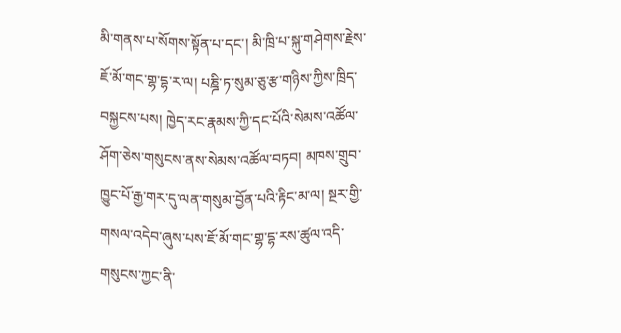མི་གནས་པ་སོགས་སྟོན་པ་དང་། མི་ཁྲི་པ་སྐུ་གཤེགས་རྗེས་ཇོ་མོ་གང་གྷ་དྷ་ར་ལ། པཎྜི་ཏ་སུམ་ཅུ་རྩ་གཉིས་ཀྱིས་ཁྲིད་བསྐྱངས་པས། ཁྱེད་རང་རྣམས་ཀྱི་དང་པོའི་སེམས་འཚོལ་ཤོག་ཅེས་གསུངས་ནས་སེམས་འཚོལ་བཏབ། མཁས་གྲུབ་ཁྱུང་པོ་རྒྱ་གར་དུ་ལན་གསུམ་བྱོན་པའི་རྟིང་མ་ལ། སྔར་གྱི་གསལ་འདེབ་ཞུས་པས་ཇོ་མོ་གང་གྷ་དྷ་རས་ཚུལ་འདི་གསུངས་ཀྱང་ནི་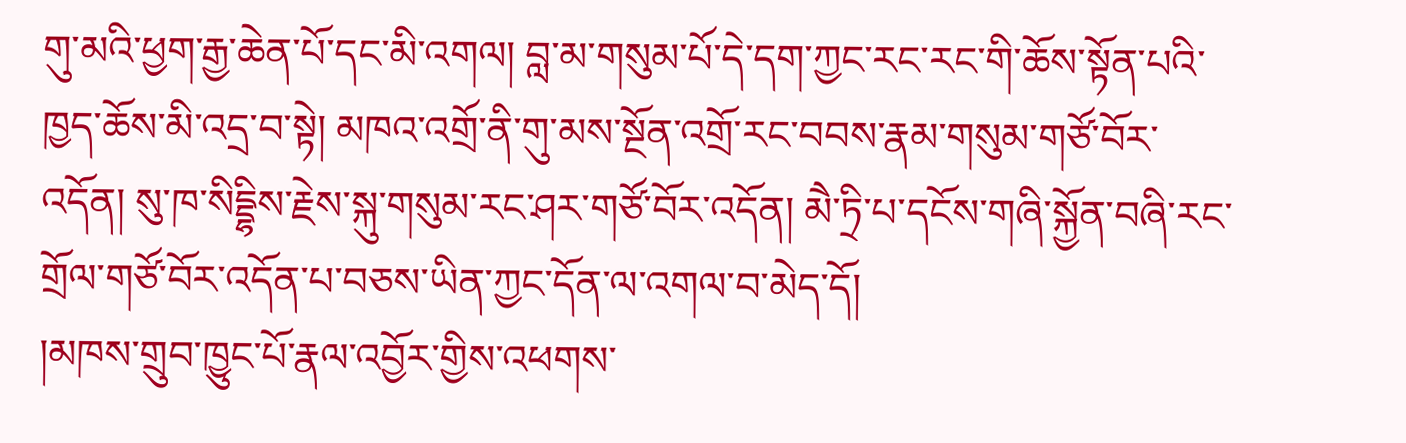གུ་མའི་ཕྱག་རྒྱ་ཆེན་པོ་དང་མི་འགལ། བླ་མ་གསུམ་པོ་དེ་དག་ཀྱང་རང་རང་གི་ཆོས་སྟོན་པའི་ཁྱད་ཆོས་མི་འདྲ་བ་སྟེ། མཁའ་འགྲོ་ནི་གུ་མས་སྔོན་འགྲོ་རང་བབས་རྣམ་གསུམ་གཙོ་བོར་འདོན། སུ་ཁ་སིདྡྷིས་རྗེས་སྐུ་གསུམ་རང་ཤར་གཙོ་བོར་འདོན། མཻ་ཏྲི་པ་དངོས་གཞི་སྐྱོན་བཞི་རང་གྲོལ་གཙོ་བོར་འདོན་པ་བཅས་ཡིན་ཀྱང་དོན་ལ་འགལ་བ་མེད་དོ།
།མཁས་གྲུབ་ཁྱུང་པོ་རྣལ་འབྱོར་གྱིས་འཕགས་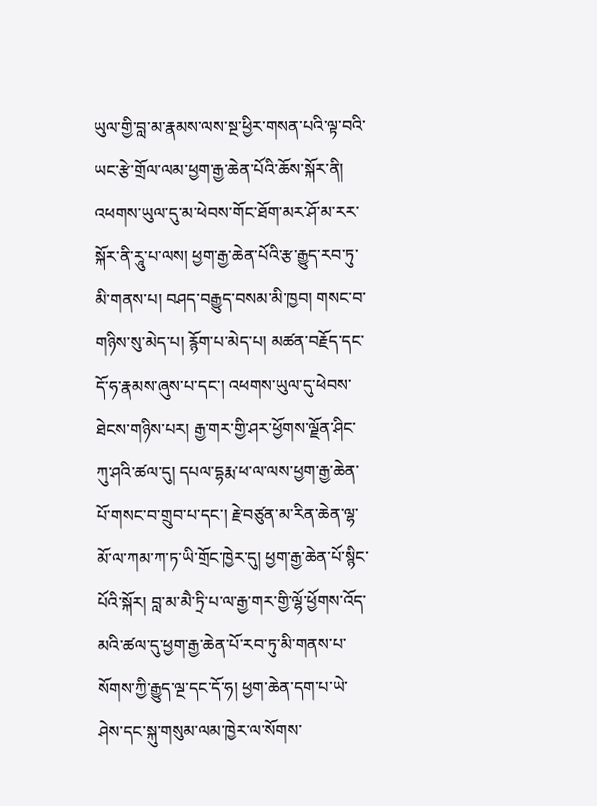ཡུལ་གྱི་བླ་མ་རྣམས་ལས་སྔ་ཕྱིར་གསན་པའི་ལྟ་བའི་ཡང་རྩེ་གྲོལ་ལམ་ཕྱག་རྒྱ་ཆེན་པོའི་ཆོས་སྐོར་ནི། འཕགས་ཡུལ་དུ་མ་ཕེབས་གོང་ཐོག་མར་ཤོ་མ་རར་སྐོར་ནི་རཱུ་པ་ལས། ཕྱག་རྒྱ་ཆེན་པོའི་རྩ་རྒྱུད་རབ་ཏུ་མི་གནས་པ། བཤད་བརྒྱུད་བསམ་མི་ཁྱབ། གསང་བ་གཉིས་སུ་མེད་པ། རྙོག་པ་མེད་པ། མཚན་བརྗོད་དང་དོ་ཧ་རྣམས་ཞུས་པ་དང་། འཕགས་ཡུལ་དུ་ཕེབས་ཐེངས་གཉིས་པར། རྒྱ་གར་གྱི་ཤར་ཕྱོགས་ལྗོན་ཤིང་ཀུ་ཤའི་ཚལ་དུ། དཔལ་དྷརྨ་ཕ་ལ་ལས་ཕྱག་རྒྱ་ཆེན་པོ་གསང་བ་གྲུབ་པ་དང་། རྗེ་བཙུན་མ་རིན་ཆེན་ལྷ་མོ་ལ་ཀམ་ཀ་ཏ་ཡི་གྲོང་ཁྱེར་དུ། ཕྱག་རྒྱ་ཆེན་པོ་སྙིང་པོའི་སྐོར། བླ་མ་མཻ་ཏྲི་པ་ལ་རྒྱ་གར་གྱི་ལྷོ་ཕྱོགས་འོད་མའི་ཚལ་དུ་ཕྱག་རྒྱ་ཆེན་པོ་རབ་ཏུ་མི་གནས་པ་སོགས་ཀྱི་རྒྱུད་ལྔ་དང་དོ་ཧ། ཕྱག་ཆེན་དག་པ་ཡེ་ཤེས་དང་སྐུ་གསུམ་ལམ་ཁྱེར་ལ་སོགས་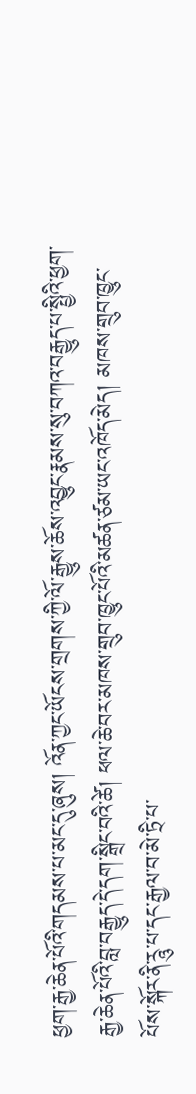ཕྱག་རྒྱ་ཆེན་པོའི་གདམས་པ་མང་དུ་ཞུས། འོན་ཀྱང་ཡོངས་གྲགས་ཀྱི་ལོ་རྒྱུས་ཆོས་འབྱུང་རྣམས་སུ་བཀའ་བརྒྱུད་པ་སྤྱིའི་ཕྱག་རྒྱ་ཆེན་པོའི་བླ་བརྒྱུད་དེ་དག་སྒྲིང་བའི་ཚེ། ཕལ་ཆེ་བར་མཁས་གྲུབ་ཁྱུང་པོའི་མཚན་ཙམ་ཡང་འཁོད་མེད། མཁས་གྲུབ་ཁྱུང་པོས་སྐོར་ནི་རཱུ་པ་དང་རྒྱལ་བ་མེ་ཏྲི་པ་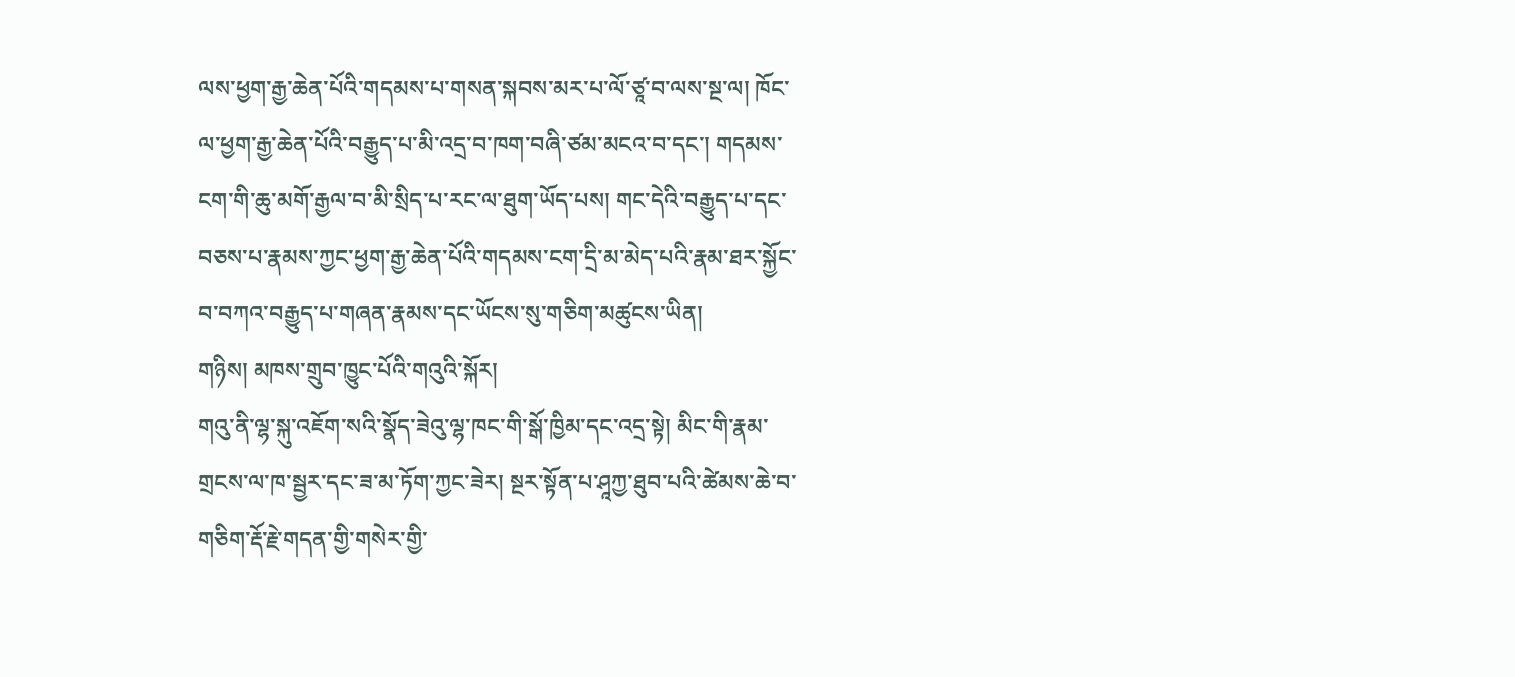ལས་ཕྱག་རྒྱ་ཆེན་པོའི་གདམས་པ་གསན་སྐབས་མར་པ་ལོ་ཙཱ་བ་ལས་སྔ་ལ། ཁོང་ལ་ཕྱག་རྒྱ་ཆེན་པོའི་བརྒྱུད་པ་མི་འདྲ་བ་ཁག་བཞི་ཙམ་མངའ་བ་དང་། གདམས་ངག་གི་ཆུ་མགོ་རྒྱལ་བ་མི་སྲིད་པ་རང་ལ་ཐུག་ཡོད་པས། གང་དེའི་བརྒྱུད་པ་དང་བཅས་པ་རྣམས་ཀྱང་ཕྱག་རྒྱ་ཆེན་པོའི་གདམས་ངག་དྲི་མ་མེད་པའི་རྣམ་ཐར་སྐྱོང་བ་བཀའ་བརྒྱུད་པ་གཞན་རྣམས་དང་ཡོངས་སུ་གཅིག་མཚུངས་ཡིན།
གཉིས། མཁས་གྲུབ་ཁྱུང་པོའི་གའུའི་སྐོར།
གའུ་ནི་ལྷ་སྐུ་འཇོག་སའི་སྣོད་ཟེའུ་ལྷ་ཁང་གི་སྒོ་ཁྱིམ་དང་འདྲ་སྟེ། མིང་གི་རྣམ་གྲངས་ལ་ཁ་སྦྱར་དང་ཟ་མ་ཏོག་ཀྱང་ཟེར། སྔར་སྟོན་པ་ཤཱཀྱ་ཐུབ་པའི་ཚེམས་ཆེ་བ་གཅིག་རྡོ་རྗེ་གདན་གྱི་གསེར་གྱི་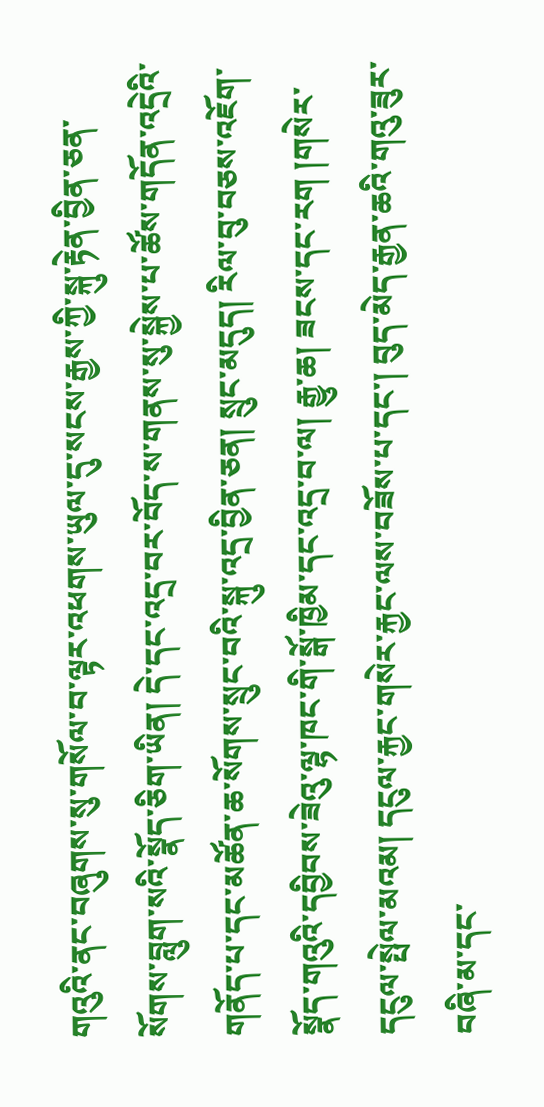གའུའི་ནང་བཞུགས་སུ་གསོལ་བ་ལྟར་འཕགས་ཡུལ་དུ་སངས་རྒྱས་ཀྱི་སྐུ་རྟེན་བྱིན་ཅན་སོགས་བླུག་སའི་སྣོད་ཅིག་ཡིན། དེ་དང་འདྲ་བར་བོད་ས་གནས་སུ་སྐྱེས་པ་ཚོས་གདོན་འདྲེའི་གནོད་པ་དང་མཚོན་ཆ་སོགས་སྲུང་བའི་སྐུ་འདྲ་བྱིན་ཅན། སྲུང་མདུད། རིལ་བུ་བཅས་འཇོག་སྣོད་གའུའི་དབྱིབས་ཟེའུ་ལྷ་ཁང་གི་སྒོ་ཁྱིམ་དང་འདྲ་བ་ལ། རྒྱུ་ཆ། ཟངས་དང་རག །གསེར་དངུལ་སྤེལ་མའམ། དངུལ་རྐྱང་གསེར་རྐྱང་ལས་བཟོས་པ་དང་། བུད་མེད་རྒྱན་ཆའི་གའུ་ཟུར་བཞི་མ་དང་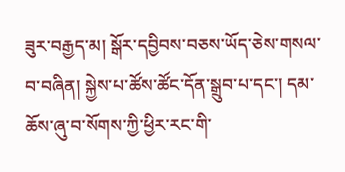ཟུར་བརྒྱད་མ། སྒོར་དབྱིབས་བཅས་ཡོད་ཅེས་གསལ་བ་བཞིན། སྐྱེས་པ་ཚོས་ཚོང་དོན་སྒྲུབ་པ་དང་། དམ་ཆོས་ཞུ་བ་སོགས་ཀྱི་ཕྱིར་རང་གི་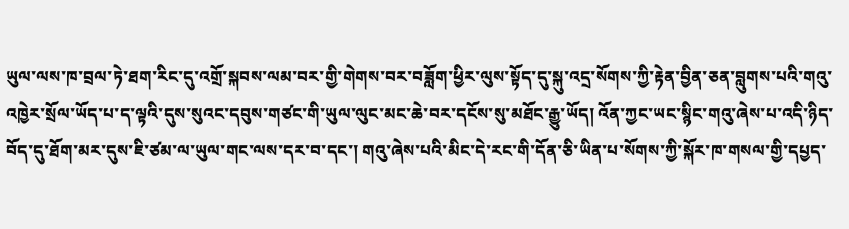ཡུལ་ལས་ཁ་བྲལ་ཏེ་ཐག་རིང་དུ་འགྲོ་སྐབས་ལམ་བར་གྱི་གེགས་བར་བཟློག་ཕྱིར་ལུས་སྟོད་དུ་སྐུ་འདྲ་སོགས་ཀྱི་རྟེན་བྱིན་ཅན་བླུགས་པའི་གའུ་འཁྱེར་སྲོལ་ཡོད་པ་ད་ལྟའི་དུས་སུའང་དབུས་གཙང་གི་ཡུལ་ལུང་མང་ཆེ་བར་དངོས་སུ་མཐོང་རྒྱུ་ཡོད། འོན་ཀྱང་ཡང་སྙིང་གའུ་ཞེས་པ་འདི་ཉིད་བོད་དུ་ཐོག་མར་དུས་ཇི་ཙམ་ལ་ཡུལ་གང་ལས་དར་བ་དང་། གའུ་ཞེས་པའི་མིང་དེ་རང་གི་དོན་ཅི་ཡིན་པ་སོགས་ཀྱི་སྐོར་ཁ་གསལ་གྱི་དཔྱད་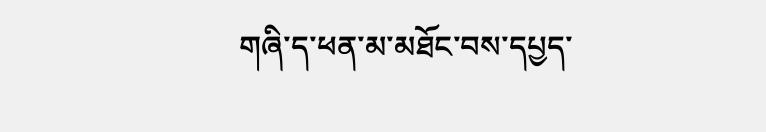གཞི་ད་ཕན་མ་མཐོང་བས་དཔྱད་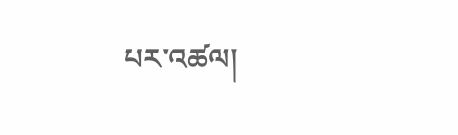པར་འཚལ།